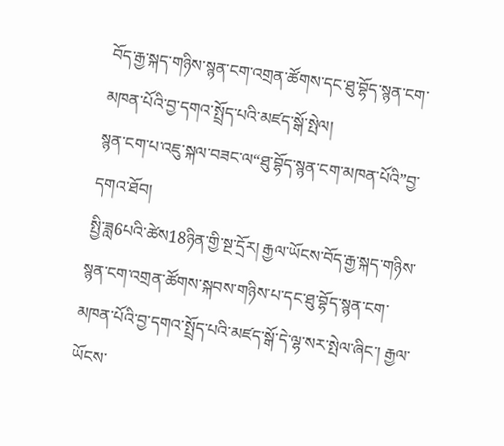བོད་རྒྱ་སྐད་གཉིས་སྙན་ངག་འགྲན་ཚོགས་དང་ཐུ་བྷོད་སྙན་ངག་མཁན་པོའི་བྱ་དགའ་སྤྲོད་པའི་མཛད་སྒོ་སྤེལ།
སྙན་ངག་པ་འཇུ་སྐལ་བཟང་ལ“ཐུ་བྷོད་སྙན་ངག་མཁན་པོའི”བྱ་དགའ་ཐོབ།
སྤྱི་ཟླ6པའི་ཚེས18ཉིན་གྱི་སྔ་དྲོར། རྒྱལ་ཡོངས་བོད་རྒྱ་སྐད་གཉིས་སྙན་ངག་འགྲན་ཚོགས་སྐབས་གཉིས་པ་དང་ཐུ་བྷོད་སྙན་ངག་མཁན་པོའི་བྱ་དགའ་སྤྲོད་པའི་མཛད་སྒོ་དེ་ལྷ་སར་སྤེལ་ཞིང་། རྒྱལ་ཡོངས་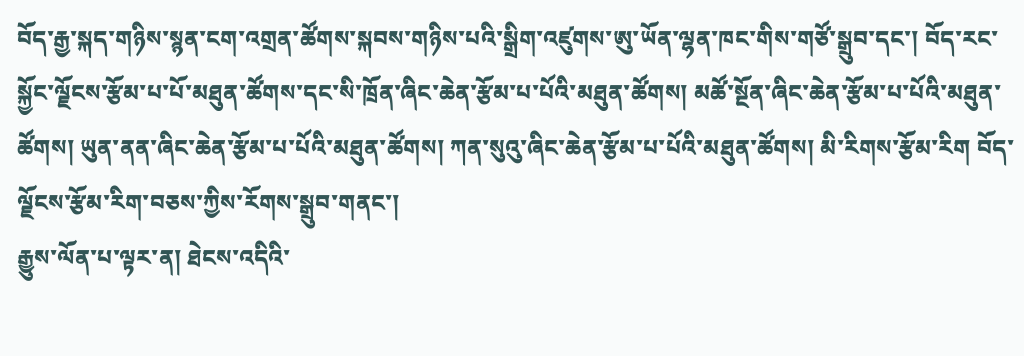བོད་རྒྱ་སྐད་གཉིས་སྙན་ངག་འགྲན་ཚོགས་སྐབས་གཉིས་པའི་སྒྲིག་འཛུགས་ཨུ་ཡོན་ལྷན་ཁང་གིས་གཙོ་སྒྲུབ་དང་། བོད་རང་སྐྱོང་ལྗོངས་རྩོམ་པ་པོ་མཐུན་ཚོགས་དང་སི་ཁྲོན་ཞིང་ཆེན་རྩོམ་པ་པོའི་མཐུན་ཚོགས། མཚོ་སྔོན་ཞིང་ཆེན་རྩོམ་པ་པོའི་མཐུན་ཚོགས། ཡུན་ནན་ཞིང་ཆེན་རྩོམ་པ་པོའི་མཐུན་ཚོགས། ཀན་སུའུ་ཞིང་ཆེན་རྩོམ་པ་པོའི་མཐུན་ཚོགས། མི་རིགས་རྩོམ་རིག བོད་ལྗོངས་རྩོམ་རིག་བཅས་ཀྱིས་རོགས་སྒྲུབ་གནང་།
རྒྱུས་ལོན་པ་ལྟར་ན། ཐེངས་འདིའི་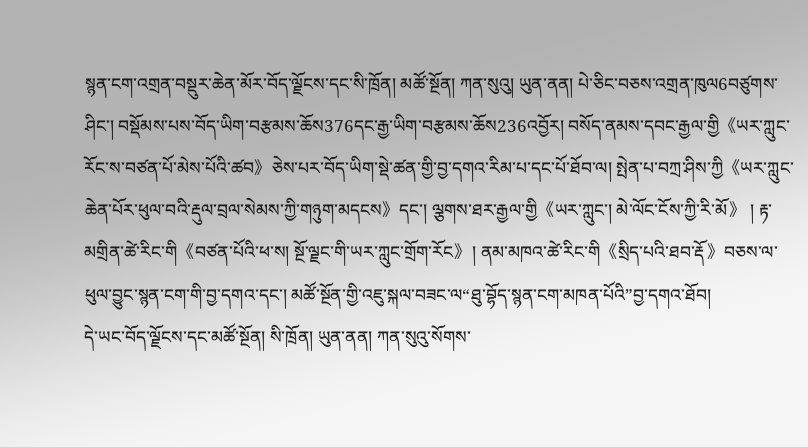སྙན་ངག་འགྲན་བསྡུར་ཆེན་མོར་བོད་ལྗོངས་དང་སི་ཁྲོན། མཚོ་སྔོན། ཀན་སུའུ། ཡུན་ནན། པེ་ཅིང་བཅས་འགྲན་ཁུལ6བཙུགས་ཤིང་། བསྡོམས་པས་བོད་ཡིག་བརྩམས་ཆོས376དང་རྒྱ་ཡིག་བརྩམས་ཆོས236འབྱོར། བསོད་ནམས་དབང་རྒྱལ་གྱི《ཡར་ཀླུང་རོང་ས་བཙན་པོ་མེས་པོའི་ཚབ》ཅེས་པར་བོད་ཡིག་སྡེ་ཚན་གྱི་བྱ་དགའ་རིམ་པ་དང་པོ་ཐོབ་ལ། སྤེན་པ་བཀྲ་ཤིས་ཀྱི《ཡར་ཀླུང་ཆེན་པོར་ཕུལ་བའི་རྡུལ་བྲལ་སེམས་ཀྱི་གཉུག་མདངས》དང་། ལྕགས་ཐར་རྒྱལ་གྱི《ཡར་ཀླུང་། མེ་ལོང་ངོས་ཀྱི་རི་མོ》 ། རྟ་མགྲིན་ཚེ་རིང་གི《བཙན་པོའི་ཕ་ས། སྔོ་ལྗང་གི་ཡར་ཀླུང་གྲོག་རོང》། ནམ་མཁའ་ཚེ་རིང་གི《སྲིད་པའི་ཐབ་རྡོ》བཅས་ལ་ཕུལ་བྱུང་སྙན་ངག་གི་བྱ་དགའ་དང་། མཚོ་སྔོན་གྱི་འཇུ་སྐལ་བཟང་ལ“ཐུ་བྷོད་སྙན་ངག་མཁན་པོའི”བྱ་དགའ་ཐོབ།
དེ་ཡང་བོད་ལྗོངས་དང་མཚོ་སྔོན། སི་ཁྲོན། ཡུན་ནན། ཀན་སུའུ་སོགས་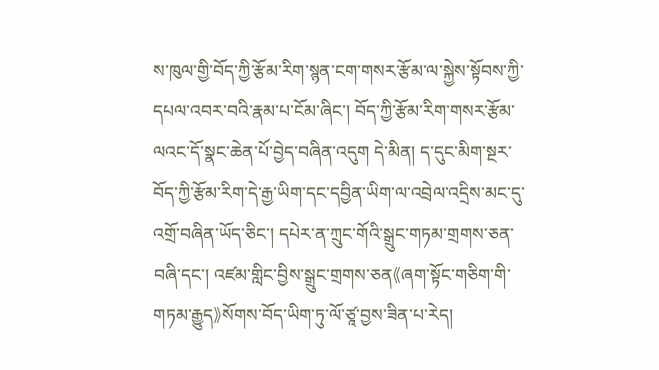ས་ཁུལ་གྱི་བོད་ཀྱི་རྩོམ་རིག་སྙན་ངག་གསར་རྩོམ་ལ་སྐྱེས་སྟོབས་ཀྱི་དཔལ་འབར་བའི་རྣམ་པ་ངོམ་ཞིང་། བོད་ཀྱི་རྩོམ་རིག་གསར་རྩོམ་ལའང་དོ་སྣང་ཆེན་པོ་བྱེད་བཞིན་འདུག དེ་མིན། ད་དུང་མིག་སྔར་བོད་ཀྱི་རྩོམ་རིག་དེ་རྒྱ་ཡིག་དང་དབྱིན་ཡིག་ལ་འབྲེལ་འདྲིས་མང་དུ་འགྲོ་བཞིན་ཡོད་ཅིང་། དཔེར་ན་ཀྲུང་གོའི་སྒྲུང་གཏམ་གྲགས་ཅན་བཞི་དང་། འཛམ་གླིང་བྱིས་སྒྲུང་གྲགས་ཅན《ཞག་སྟོང་གཅིག་གི་གཏམ་རྒྱུད》སོགས་བོད་ཡིག་ཏུ་ལོ་ཙཱ་བྱས་ཟིན་པ་རེད།